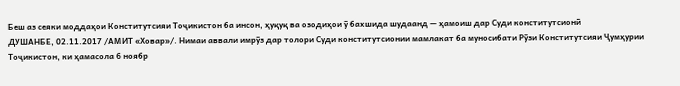Беш аз сеяки моддаҳои Конститутсияи Тоҷикистон ба инсон, ҳуқуқ ва озодиҳои ӯ бахшида шудаанд — ҳамоиш дар Суди конститутсионӣ
ДУШАНБЕ, 02.11.2017 /АМИТ «Ховар»/. Нимаи аввали имрӯз дар толори Суди конститутсионии мамлакат ба муносибати Рӯзи Конститутсияи Ҷумҳурии Тоҷикистон, ки ҳамасола 6 ноябр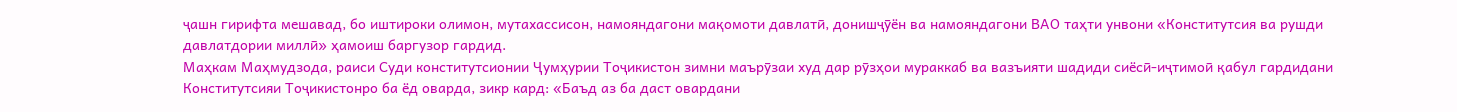ҷашн гирифта мешавад, бо иштироки олимон, мутахассисон, намояндагони мақомоти давлатӣ, донишҷӯён ва намояндагони ВАО таҳти унвони «Конститутсия ва рушди давлатдории миллӣ» ҳамоиш баргузор гардид.
Маҳкам Маҳмудзода, раиси Суди конститутсионии Ҷумҳурии Тоҷикистон зимни маърӯзаи худ дар рӯзҳои мураккаб ва вазъияти шадиди сиёсӣ-иҷтимоӣ қабул гардидани Конститутсияи Тоҷикистонро ба ёд оварда, зикр кард: «Баъд аз ба даст овардани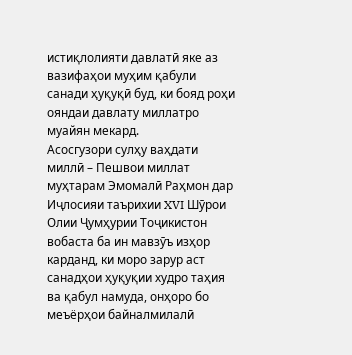истиқлолияти давлатӣ яке аз вазифаҳои муҳим қабули санади ҳуқуқӣ буд, ки бояд роҳи ояндаи давлату миллатро муайян мекард.
Асосгузори сулҳу ваҳдати миллӣ – Пешвои миллат муҳтарам Эмомалӣ Раҳмон дар Иҷлосияи таърихии XVI Шӯрои Олии Ҷумҳурии Тоҷикистон вобаста ба ин мавзӯъ изҳор карданд, ки моро зарур аст санадҳои ҳуқуқии худро таҳия ва қабул намуда, онҳоро бо меъёрҳои байналмилалӣ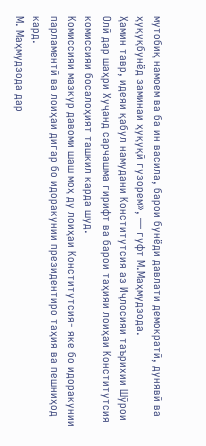мутобиқ намоем ва ба ин васила, барои бунёди давлати демократӣ, дунявӣ ва ҳуқуқбунёд заминаи ҳуқуқӣ гузорем», — гуфт М.Маҳмудзода.
Ҳамин тавр, идеяи қабул намудани Конститутсия аз Иҷлосияи таърихии Шӯрои Олӣ дар шаҳри Хуҷанд сарчашма гирифт ва барои таҳияи лоиҳаи Конститутсия комиссияи босалоҳият ташкил карда шуд.
Комиссияи мазкур давоми шаш моҳ ду лоиҳаи Конститутсия- яке бо идоракунии парламентӣ ва лоиҳаи дигар бо идоракунии президентиро таҳия ва пешниҳод кард.
М. Маҳмудзода дар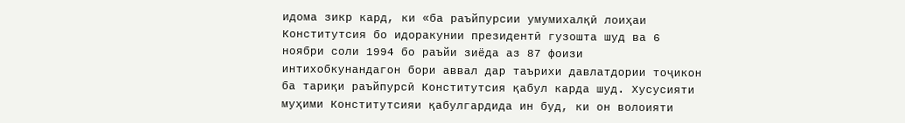идома зикр кард, ки «ба раъйпурсии умумихалқӣ лоиҳаи Конститутсия бо идоракунии президентӣ гузошта шуд ва 6 ноябри соли 1994 бо раъйи зиёда аз 87 фоизи интихобкунандагон бори аввал дар таърихи давлатдории тоҷикон ба тариқи раъйпурсӣ Конститутсия қабул карда шуд. Хусусияти муҳими Конститутсияи қабулгардида ин буд, ки он волоияти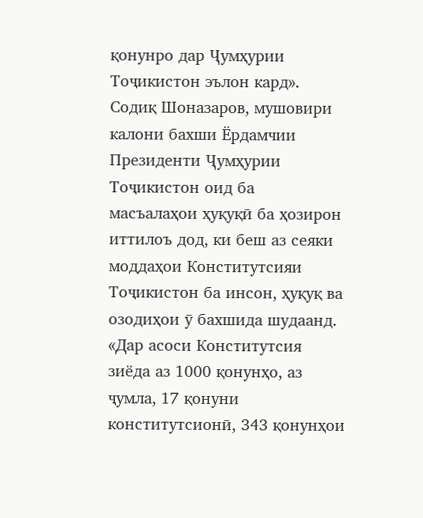қонунро дар Ҷумҳурии Тоҷикистон эълон кард».
Содиқ Шоназаров, мушовири калони бахши Ёрдамчии Президенти Ҷумҳурии Тоҷикистон оид ба масъалаҳои ҳуқуқӣ ба ҳозирон иттилоъ дод, ки беш аз сеяки моддаҳои Конститутсияи Тоҷикистон ба инсон, ҳуқуқ ва озодиҳои ӯ бахшида шудаанд.
«Дар асоси Конститутсия зиёда аз 1000 қонунҳо, аз ҷумла, 17 қонуни конститутсионӣ, 343 қонунҳои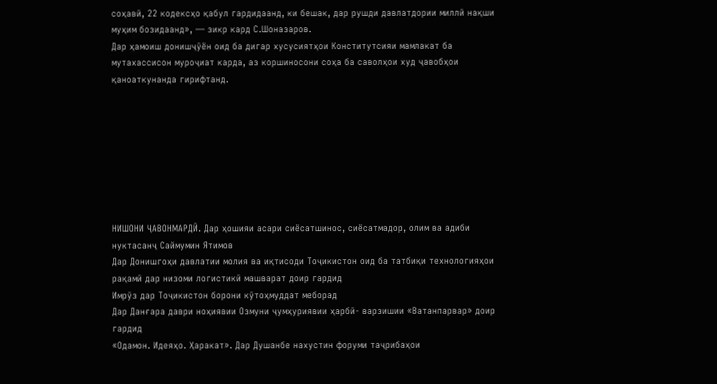соҳавӣ, 22 кодексҳо қабул гардидаанд, ки бешак, дар рушди давлатдории миллӣ нақши муҳим бозидаанд», — зикр кард С.Шоназаров.
Дар ҳамоиш донишҷӯён оид ба дигар хусусиятҳои Конститутсияи мамлакат ба мутахассисон муроҷиат карда, аз коршиносони соҳа ба саволҳои худ ҷавобҳои қаноаткунанда гирифтанд.








НИШОНИ ҶАВОНМАРДӢ. Дар ҳошияи асари сиёсатшинос, сиёсатмадор, олим ва адиби нуктасанҷ Саймумин Ятимов
Дар Донишгоҳи давлатии молия ва иқтисоди Тоҷикистон оид ба татбиқи технологияҳои рақамӣ дар низоми логистикӣ машварат доир гардид
Имрӯз дар Тоҷикистон борони кӯтоҳмуддат меборад
Дар Данғара даври ноҳиявии Озмуни ҷумҳуриявии ҳарбӣ- варзишии «Ватанпарвар» доир гардид
«Одамон. Идеяҳо. Ҳаракат». Дар Душанбе нахустин форуми таҷрибаҳои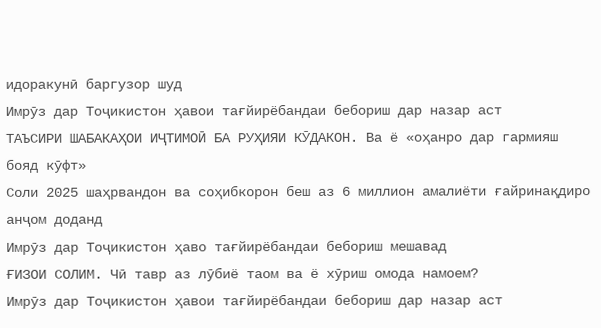идоракунӣ баргузор шуд
Имрӯз дар Тоҷикистон ҳавои тағйирёбандаи бебориш дар назар аст
ТАЪСИРИ ШАБАКАҲОИ ИҶТИМОӢ БА РУҲИЯИ КӮДАКОН. Ва ё «оҳанро дар гармияш бояд кӯфт»
Соли 2025 шаҳрвандон ва соҳибкорон беш аз 6 миллион амалиёти ғайринақдиро анҷом доданд
Имрӯз дар Тоҷикистон ҳаво тағйирёбандаи бебориш мешавад
ҒИЗОИ СОЛИМ. Чӣ тавр аз лӯбиё таом ва ё хӯриш омода намоем?
Имрӯз дар Тоҷикистон ҳавои тағйирёбандаи бебориш дар назар аст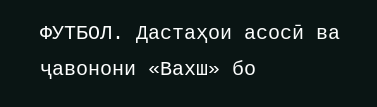ФУТБОЛ. Дастаҳои асосӣ ва ҷавонони «Вахш» бо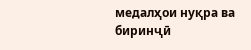медалҳои нуқра ва биринҷӣ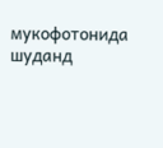мукофотонида шуданд